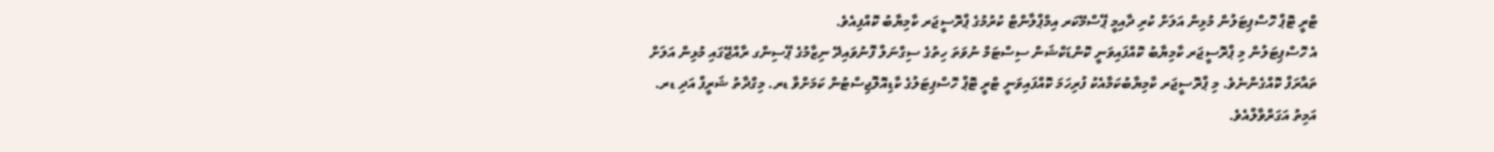ޓްރީ ޓޮޕް ހޮސްޕިޓަލުން މުޅިން އަލަށް ކުރި ދާއިމީ ޕޭސްމޭކަރ އިމްޕްލާންޓް ކުރުމުގެ ޕްރޮސީޖަރ ކާމިޔާބު ކޮއްފިއެވެ.
އެ ހޮސްޕިޓަލުން މި ޕްރޮސީޖަރ ކާމިޔާބު ކޮއްފައިވަނީ ކޮންޑަކްޝަން ސިސްޓަމް ނުވަތަ ހިތުގެ ސިގްނަލް ފޮނުވައިދޭ ނިޒާމުގެ ޕޭސިންގ ރާއްޖޭގައި މުޅިން އަލަށް ތައާރަފް ކޮއްގެންނެވެ. މި ޕްރޮސީޖަރ ކާމިޔާބުކަމާއެކު ފުރިހަމަ ކޮއްފައިވަނީ ޓްރީ ޓޮޕް ހޮސްޕިޓަލުގެ ކާޑިއޮލޮޖިސްޓުން ކަމަށްވާ ޑރ. މިގްދާތު ޝަރީފް އަދި ޑރ. އަމިތު އަގަރްވާލްއެވެ.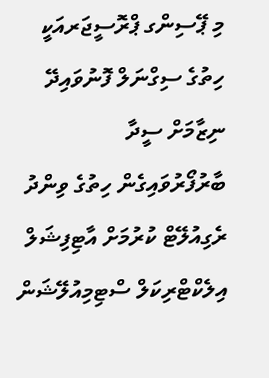މި ޕޭސިންގ ޕްރޮސީޖަރއަކީ ހިތުގެ ސިގްނަލް ފޮނުވައިދޭ ނިޒާމަށް ސީދާ ބާރުފޯރުވައިގެން ހިތުގެ ވިންދު ރެގިއުލޭޓް ކުރުމަށް އާޓިފިޝަލް އިލެކްޓްރިކަލް ސްޓިމިއުލޭޝަން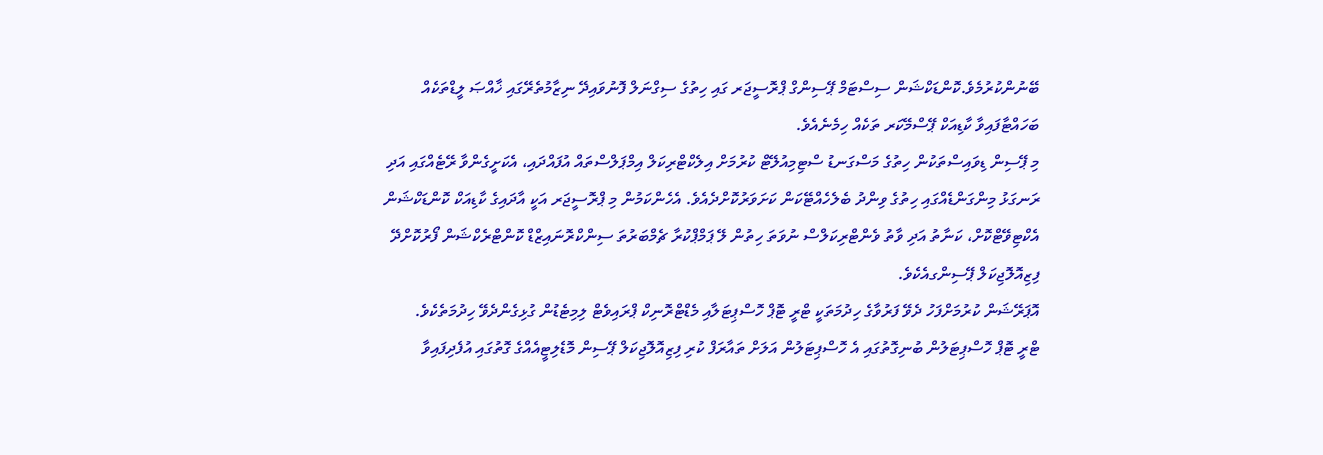ބޭނުންކުރުމެވެ.ކޮންޑަކްޝަން ސިސްޓަމް ޕޭސިންގް ޕްރޮސީޖަރ ގައި ހިތުގެ ސިގްނަލް ފޮނުވައިދޭ ނިޒާމުތެރޭގައި ޚާއްޞަ ލީޑްތަކެއް ބަހައްޓާފައިވާ ކާޑިއަކް ޕޭސްމޭކަރ ތަކެއް ހިމެނެއެވެ.
މި ޕޭސިން ޑިވައިސްތަކުން ހިތުގެ މަސްގަނޑު ސްޓިމިއުލޭޓް ކުރުމަށް އިލެކްޓްރިކަލް އިމްޕަލްސްތައް އުފައްދައި، އެކަށީގެންވާ ރޭޓެއްގައި އަދި ރަނގަޅު މިންގަންޑެއްގައި ހިތުގެ ވިންދު ބެލެހެއްޓޭކަން ކަށަވަރުކޮށްދެއެވެ. އެހެންކަމުން މި ޕްރޮސީޖަރ އަކީ އާދައިގެ ކާޑިއަކް ކޮންޑަކްޝަން އެކްޓިވޭޓްކޮށް، ކަނާތު އަދި ވާތު ވެންޓްރިކަލްސް ނުވަތަ ހިތުން ލޭ ޕަމްޕްކުރާ ޗެމްބަރުތަ ސިންކްރޮނައިޒްޑް ކޮންޓްރެކްޝަން ފޯރުކޮށްދޭ ފިޒިއޮލޮޖިކަލް ޕޭސިންގއެކެވެ.
އޮޕަރޭޝަން ކުރުމަށްފަހު ދެވޭ ފަރުވާގެ ހިދުމަތަކީ ޓްރީ ޓޮޕް ހޮސްޕިޓަލާއި މެޑްޓްރޮނިކް ޕްރައިވެޓް ލިމިޓެޑުން ގުޅިގެންދެވޭ ހިދުމަތެކެވެ.
ޓްރީ ޓޮޕް ހޮސްޕިޓަލުން ބުނިގޮތުގައި އެ ހޮސްޕިޓަލުން އަލަށް ތައާރަފް ކުރި ފިޒިއޮލޮޖިކަލް ޕޭސިން މޮޑެލިޓީއެއްގެ ގޮތުގައި އުފެދިފައިވާ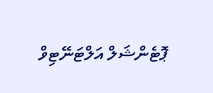ޕޮޓެންޝަލް އަލްޓަނޭޓިވް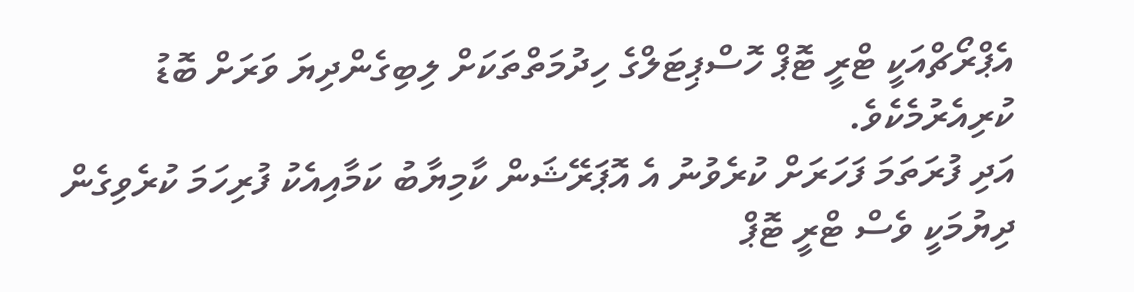އެޕްރޯޗްއަކީ ޓްރީ ޓޮޕް ހޮސްޕިޓަލްގެ ހިދުމަތްތަކަށް ލިބިގެންދިޔަ ވަރަށް ބޮޑު ކުރިއެރުމެކެވެ.
އަދި ފުރަތަމަ ފަހަރަށް ކުރެވުނު އެ އޮޕަރޭޝަން ކާމިޔާބު ކަމާއިއެކު ފުރިހަމަ ކުރެވިގެން ދިޔުމަކީ ވެސް ޓްރީ ޓޮޕް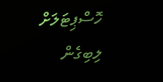ހޮސްޕިޓަލަށް ލިބިގެން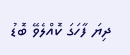ދިޔަ ފާހަގަ ކޮއްލެވޭ ބޮޑު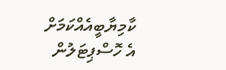ކާމިޔާބީއެއްކަމަށް އެ ހޮސްޕިޓަލުން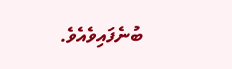ބުނެފައިވެއެވެ.